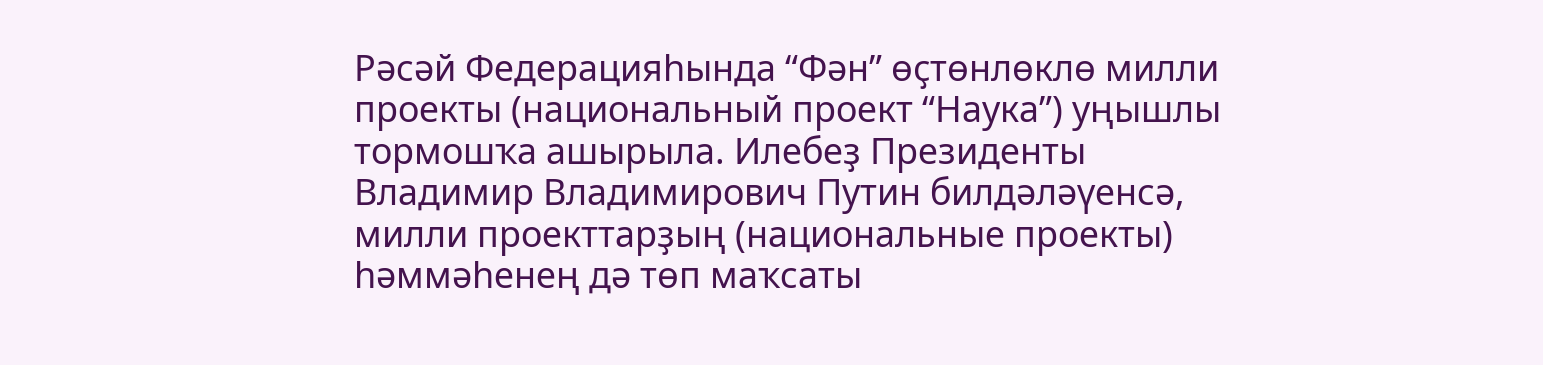Рәсәй Федерацияһында “Фән” өҫтөнлөклө милли проекты (национальный проект “Наука”) уңышлы тормошҡа ашырыла. Илебеҙ Президенты Владимир Владимирович Путин билдәләүенсә, милли проекттарҙың (национальные проекты) һәммәһенең дә төп маҡсаты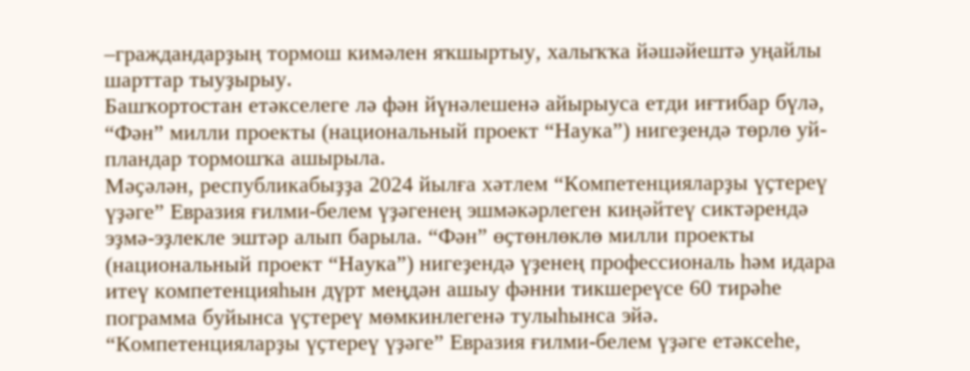–граждандарҙың тормош кимәлен яҡшыртыу, халыҡҡа йәшәйештә уңайлы шарттар тыуҙырыу.
Башҡортостан етәкселеге лә фән йүнәлешенә айырыуса етди иғтибар бүлә, “Фән” милли проекты (национальный проект “Наука”) нигеҙендә төрлө уй-пландар тормошҡа ашырыла.
Мәҫәлән, республикабыҙҙа 2024 йылға хәтлем “Компетенцияларҙы үҫтереү үҙәге” Евразия ғилми-белем үҙәгенең эшмәкәрлеген киңәйтеү сиктәрендә эҙмә-эҙлекле эштәр алып барыла. “Фән” өҫтөнлөклө милли проекты (национальный проект “Наука”) нигеҙендә үҙенең профессиональ һәм идара итеү компетенцияһын дүрт меңдән ашыу фәнни тикшереүсе 60 тирәһе пограмма буйынса үҫтереү мөмкинлегенә тулыһынса эйә.
“Компетенцияларҙы үҫтереү үҙәге” Евразия ғилми-белем үҙәге етәксеһе,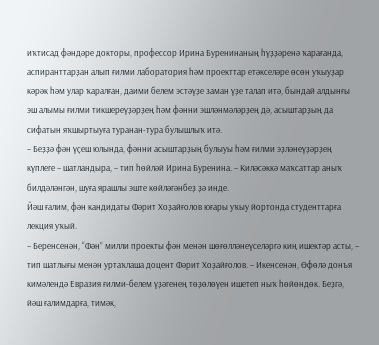иҡтисад фәндәре докторы, профессор Ирина Буренинаның һүҙҙәренә ҡарағанда, аспиранттарҙан алып ғилми лаборатория һәм проекттар етәкселәре өсөн уҡыуҙар кәрәк һәм улар ҡаралған, даими белем эстәүҙе заман үҙе талап итә, бындай алдынғы эш алымы ғилми тикшереүҙәрҙең һәм фәнни эшләнмәләрҙең дә, асыштарҙың да сифатын яҡшыртыуға туранан-тура булышлыҡ итә.
– Беҙҙә фән үҫеш юлында, фәнни асыштарҙың булыуы һәм ғилми эҙләнеүҙәрҙең күплеге – шатландыра, – тип һөйләй Ирина Буренина. – Киләсәккә маҡсаттар аныҡ билдәләнгән, шуға ярашлы эште көйләгәнбеҙ ҙә инде.
Йәш ғалим, фән кандидаты Фәрит Хоҙайғолов юғары уҡыу йортонда студенттарға лекция уҡый.
– Беренсенән, “Фән” милли проекты фән менән шөғөлләнеүселәргә киң ишектәр асты, – тип шатлығы менән уртаҡлаша доцент Фәрит Хоҙайғолов. – Икенсенән, Өфөлә донъя кимәлендә Евразия ғилми-белем үҙәгенең төҙөлөүен ишетеп ныҡ һөйөндөк. Беҙгә, йәш ғалимдарға, тимәк,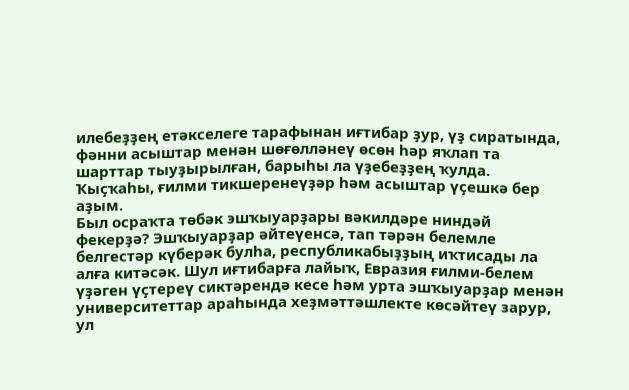илебеҙҙең етәкселеге тарафынан иғтибар ҙур, үҙ сиратында, фәнни асыштар менән шөғөлләнеү өсөн һәр яҡлап та шарттар тыуҙырылған, барыһы ла үҙебеҙҙең ҡулда. Ҡыҫҡаһы, ғилми тикшеренеүҙәр һәм асыштар үҫешкә бер аҙым.
Был осраҡта төбәк эшҡыуарҙары вәкилдәре ниндәй фекерҙә? Эшҡыуарҙар әйтеүенсә, тап тәрән белемле белгестәр күберәк булһа, республикабыҙҙың иҡтисады ла алға китәсәк. Шул иғтибарға лайыҡ, Евразия ғилми-белем үҙәген үҫтереү сиктәрендә кесе һәм урта эшҡыуарҙар менән университеттар араһында хеҙмәттәшлекте көсәйтеү зарур, ул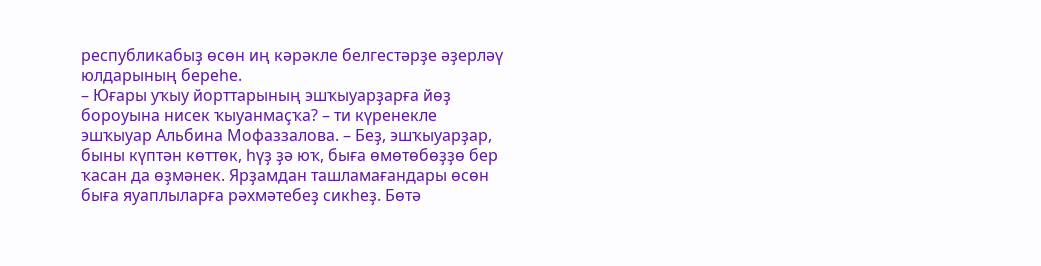республикабыҙ өсөн иң кәрәкле белгестәрҙе әҙерләү юлдарының береһе.
– Юғары уҡыу йорттарының эшҡыуарҙарға йөҙ бороуына нисек ҡыуанмаҫҡа? – ти күренекле эшҡыуар Альбина Мофаззалова. – Беҙ, эшҡыуарҙар, быны күптән көттөк, һүҙ ҙә юҡ, быға өмөтөбөҙҙө бер ҡасан да өҙмәнек. Ярҙамдан ташламағандары өсөн быға яуаплыларға рәхмәтебеҙ сикһеҙ. Бөтә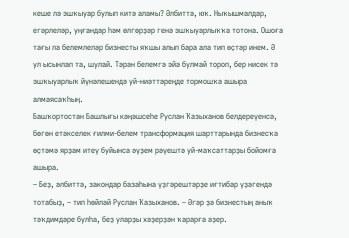кеше лә эшҡыуар булып китә аламы? Әлбиттә, юҡ. Ныҡышмалдар, егәрлеләр, уңғандар һәм өлгөрҙәр генә эшҡыуарлыҡҡа тотона. Ошоға тағы ла белемлеләр бизнесты яҡшы алып бара ала тип өҫтәр инем. Ә ул ысынлап та, шулай. Тәрән белемгә эйә булмай тороп, бер нисек тә эшҡыуарлыҡ йүнәлешендә уй-ниәттәреңде тормошҡа ашыра алмаясаҡһың.
Башҡортостан Башлығы кәңәшсеһе Руслан Ҡазыханов белдереүенсә, бөгөн етәкселек ғилми-белем трансформация шарттарында бизнесҡа өҫтәмә ярҙам итеү буйынса әүҙем рәүештә уй-маҡсаттарҙы бойомға ашыра.
– Беҙ, әлбиттә, закондар базаһына үҙгәрештәрҙе иғтибар үҙәгендә тотабыҙ, – тип һөйләй Руслан Ҡазыханов. – Әгәр ҙә бизнестың аныҡ тәҡдимдәре булһа, беҙ уларҙы хәҙерҙән ҡарарға әҙер.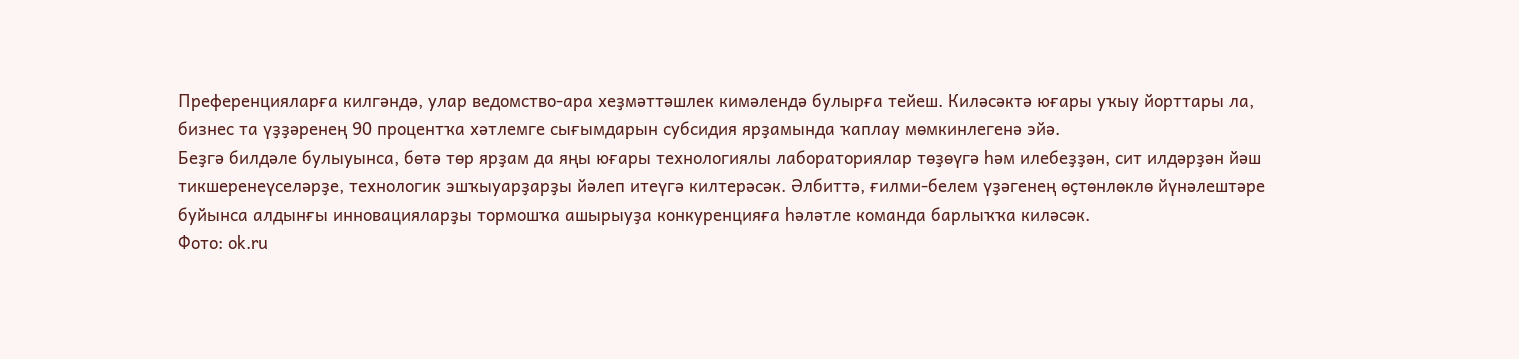Преференцияларға килгәндә, улар ведомство-ара хеҙмәттәшлек кимәлендә булырға тейеш. Киләсәктә юғары уҡыу йорттары ла, бизнес та үҙҙәренең 90 процентҡа хәтлемге сығымдарын субсидия ярҙамында ҡаплау мөмкинлегенә эйә.
Беҙгә билдәле булыуынса, бөтә төр ярҙам да яңы юғары технологиялы лабораториялар төҙөүгә һәм илебеҙҙән, сит илдәрҙән йәш тикшеренеүселәрҙе, технологик эшҡыуарҙарҙы йәлеп итеүгә килтерәсәк. Әлбиттә, ғилми-белем үҙәгенең өҫтөнлөклө йүнәлештәре буйынса алдынғы инновацияларҙы тормошҡа ашырыуҙа конкуренцияға һәләтле команда барлыҡҡа киләсәк.
Фото: ok.ru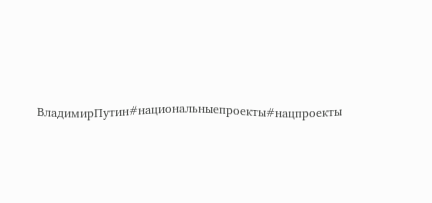ВладимирПутин#национальныепроекты#нацпроекты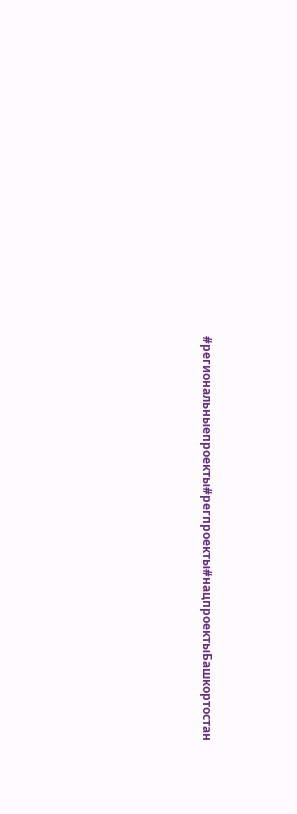#региональныепроекты#регпроекты#нацпроектыБашкортостан